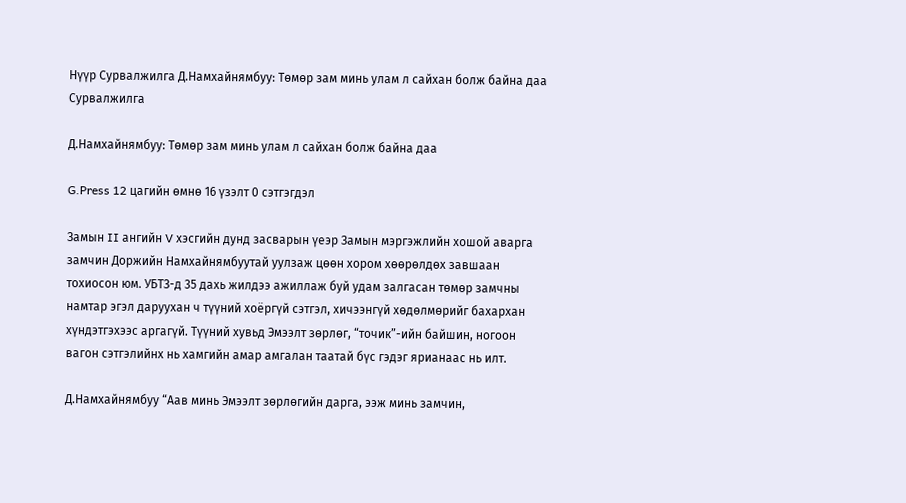Нүүр Сурвалжилга Д.Намхайнямбуу: Төмөр зам минь улам л сайхан болж байна даа
Сурвалжилга

Д.Намхайнямбуу: Төмөр зам минь улам л сайхан болж байна даа

G.Press 12 цагийн өмнө 16 үзэлт 0 сэтгэгдэл

Замын II ангийн V хэсгийн дунд засварын үеэр Замын мэргэжлийн хошой аварга замчин Доржийн Намхайнямбуутай уулзаж цөөн хором хөөрөлдөх завшаан тохиосон юм. УБТЗ-д 35 дахь жилдээ ажиллаж буй удам залгасан төмөр замчны намтар эгэл даруухан ч түүний хоёргүй сэтгэл, хичээнгүй хөдөлмөрийг бахархан хүндэтгэхээс аргагүй. Түүний хувьд Эмээлт зөрлөг, “точик”-ийн байшин, ногоон вагон сэтгэлийнх нь хамгийн амар амгалан таатай бүс гэдэг ярианаас нь илт.

Д.Намхайнямбуу “Аав минь Эмээлт зөрлөгийн дарга, ээж минь замчин,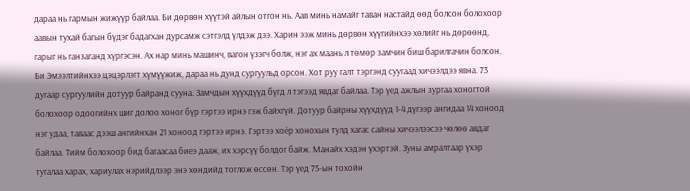дараа нь гармын жижүүр байлаа. Би дөрвөн хүүтэй айлын отгон нь. Аав минь намайг таван настайд өөд болсон болохоор аавын тухай багын бүдэг бадагхан дурсамж сэтгэлд үлдэж дээ. Харин ээж минь дөрвөн хүүгийнхээ хөлийг нь дөрөөнд, гарыг нь ганзаганд хүргэсэн. Ах нар минь машинч, вагон үзэгч болж, нэг ах маань л төмөр замчин биш барилгачин болсон. Би Эмээлтийнхээ цэцэрлэгт хүмүүжиж, дараа нь дунд сургуульд орсон. Хот руу галт тэргэнд суугаад хичээлдээ явна. 73 дугаар сургуулийн дотуур байранд сууна. Замчдын хүүхдүүд бүгд л тэгээд явдаг байлаа. Тэр үед ажлын зургаа хоногтой болохоор одоогийнх шиг долоо хоног бүр гэртээ ирнэ гэж байхгүй. Дотуур байрны хүүхдүүд 1-4 дүгээр ангидаа 14 хоноод нэг удаа, таваас дээш ангийнхан 21 хоноод гэртээ ирнэ. Гэртээ хоёр хонохын тулд хагас сайны хичээлээсээ чөлөө авдаг байлаа. Тийм болохоор бид багаасаа биеэ дааж, их хэрсүү болдог байж. Манайх хэдэн үхэртэй. Зуны амралтаар үхэр тугалаа харах, хариулах нэрийдлээр энэ хөндийд тоглож өссөн. Тэр үед 75-ын тохойн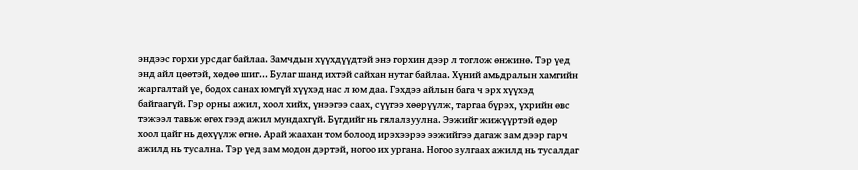эндээс горхи урсдаг байлаа. Замчдын хүүхдүүдтэй энэ горхин дээр л тоглож өнжинө. Тэр үед энд айл цөөтэй, хөдөө шиг... Булаг шанд ихтэй сайхан нутаг байлаа. Хүний амьдралын хамгийн жаргалтай үе, бодох санах юмгүй хүүхэд нас л юм даа. Гэхдээ айлын бага ч эрх хүүхэд байгаагүй. Гэр орны ажил, хоол хийх, үнээгээ саах, сүүгээ хөөрүүлж, таргаа бүрэх, үхрийн өвс тэжээл тавьж өгөх гээд ажил мундахгүй. Бүгдийг нь гялалзуулна. Ээжийг жижүүртэй өдөр хоол цайг нь дөхүүлж өгнө. Арай жаахан том болоод ирэхээрээ ээжийгээ дагаж зам дээр гарч ажилд нь тусална. Тэр үед зам модон дэртэй, ногоо их ургана. Ногоо зулгаах ажилд нь тусалдаг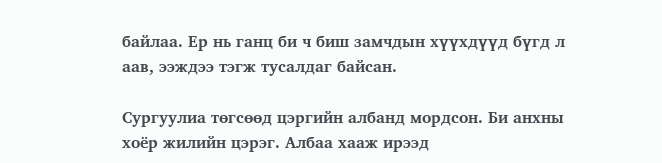байлаа. Ер нь ганц би ч биш замчдын хүүхдүүд бүгд л аав, ээждээ тэгж тусалдаг байсан.

Сургуулиа төгсөөд цэргийн албанд мордсон. Би анхны хоёр жилийн цэрэг. Албаа хааж ирээд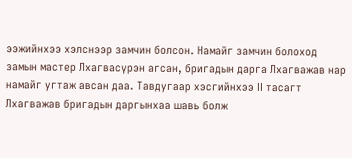ээжийнхээ хэлснээр замчин болсон. Намайг замчин болоход замын мастер Лхагвасүрэн агсан, бригадын дарга Лхагважав нар намайг угтаж авсан даа. Тавдугаар хэсгийнхээ II тасагт Лхагважав бригадын даргынхаа шавь болж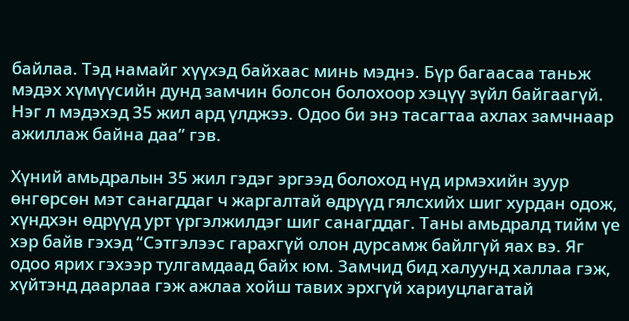байлаа. Тэд намайг хүүхэд байхаас минь мэднэ. Бүр багаасаа таньж мэдэх хүмүүсийн дунд замчин болсон болохоор хэцүү зүйл байгаагүй. Нэг л мэдэхэд 35 жил ард үлджээ. Одоо би энэ тасагтаа ахлах замчнаар ажиллаж байна даа” гэв.

Хүний амьдралын 35 жил гэдэг эргээд болоход нүд ирмэхийн зуур өнгөрсөн мэт санагддаг ч жаргалтай өдрүүд гялсхийх шиг хурдан одож, хүндхэн өдрүүд урт үргэлжилдэг шиг санагддаг. Таны амьдралд тийм үе хэр байв гэхэд “Сэтгэлээс гарахгүй олон дурсамж байлгүй яах вэ. Яг одоо ярих гэхээр тулгамдаад байх юм. Замчид бид халуунд халлаа гэж, хүйтэнд даарлаа гэж ажлаа хойш тавих эрхгүй хариуцлагатай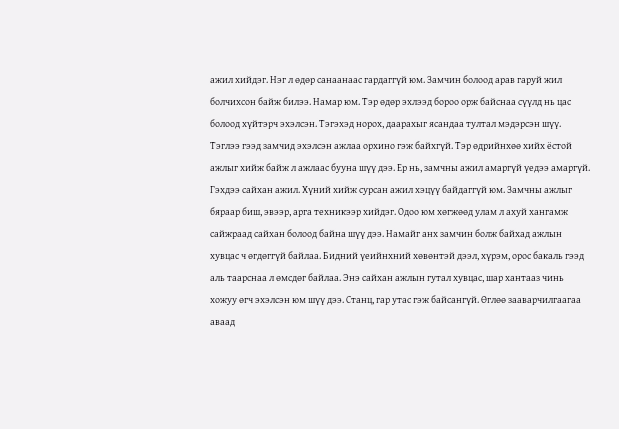ажил хийдэг. Нэг л өдөр санаанаас гардаггүй юм. Замчин болоод арав гаруй жил болчихсон байж билээ. Намар юм. Тэр өдөр эхлээд бороо орж байснаа сүүлд нь цас болоод хүйтэрч эхэлсэн. Тэгэхэд норох, даарахыг ясандаа тултал мэдэрсэн шүү. Тэглээ гээд замчид эхэлсэн ажлаа орхино гэж байхгүй. Тэр өдрийнхөө хийх ёстой ажлыг хийж байж л ажлаас бууна шүү дээ. Ер нь, замчны ажил амаргүй үедээ амаргүй. Гэхдээ сайхан ажил. Хүний хийж сурсан ажил хэцүү байдаггүй юм. Замчны ажлыг бяраар биш, эвээр, арга техникээр хийдэг. Одоо юм хөгжөөд улам л ахуй хангамж сайжраад сайхан болоод байна шүү дээ. Намайг анх замчин болж байхад ажлын хувцас ч өгдөггүй байлаа. Бидний үеийнхний хөвөнтэй дээл, хүрэм, орос бакаль гээд аль таарснаа л өмсдөг байлаа. Энэ сайхан ажлын гутал хувцас, шар хантааз чинь хожуу өгч эхэлсэн юм шүү дээ. Станц, гар утас гэж байсангүй. Өглөө зааварчилгаагаа аваад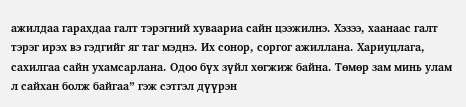ажилдаа гарахдаа галт тэрэгний хуваариа сайн цээжилнэ. Хэзээ, хаанаас галт тэрэг ирэх вэ гэдгийг яг таг мэднэ. Их сонор, соргог ажиллана. Хариуцлага, сахилгаа сайн ухамсарлана. Одоо бүх зүйл хөгжиж байна. Төмөр зам минь улам л сайхан болж байгаа” гэж сэтгэл дүүрэн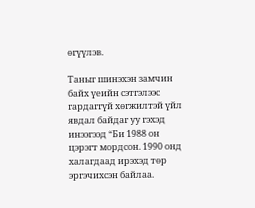өгүүлэв.

Таныг шинэхэн замчин байх үеийн сэтгэлээс гардаггүй хөгжилтэй үйл явдал байдаг уу гэхэд инээгээд “Би 1988 он цэрэгт мордсон. 1990 онд халагдаад ирэхэд төр эргэчихсэн байлаа.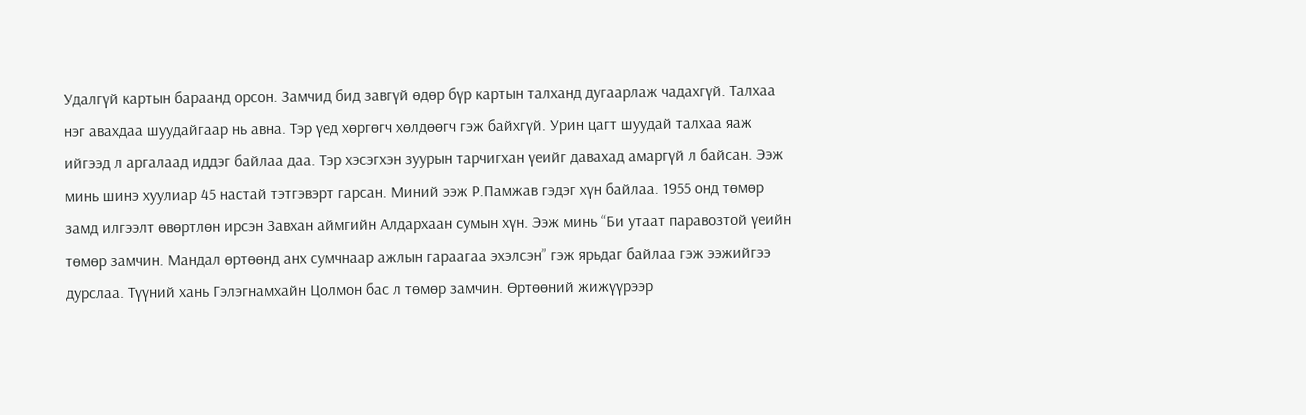Удалгүй картын бараанд орсон. Замчид бид завгүй өдөр бүр картын талханд дугаарлаж чадахгүй. Талхаа нэг авахдаа шуудайгаар нь авна. Тэр үед хөргөгч хөлдөөгч гэж байхгүй. Урин цагт шуудай талхаа яаж ийгээд л аргалаад иддэг байлаа даа. Тэр хэсэгхэн зуурын тарчигхан үеийг давахад амаргүй л байсан. Ээж минь шинэ хуулиар 45 настай тэтгэвэрт гарсан. Миний ээж Р.Памжав гэдэг хүн байлаа. 1955 онд төмөр замд илгээлт өвөртлөн ирсэн Завхан аймгийн Алдархаан сумын хүн. Ээж минь “Би утаат паравозтой үеийн төмөр замчин. Мандал өртөөнд анх сумчнаар ажлын гараагаа эхэлсэн” гэж ярьдаг байлаа гэж ээжийгээ дурслаа. Түүний хань Гэлэгнамхайн Цолмон бас л төмөр замчин. Өртөөний жижүүрээр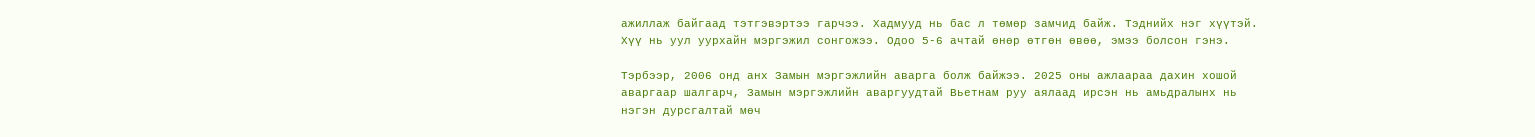ажиллаж байгаад тэтгэвэртээ гарчээ. Хадмууд нь бас л төмөр замчид байж. Тэднийх нэг хүүтэй. Хүү нь уул уурхайн мэргэжил сонгожээ. Одоо 5-6 ачтай өнөр өтгөн өвөө, эмээ болсон гэнэ.

Тэрбээр, 2006 онд анх Замын мэргэжлийн аварга болж байжээ. 2025 оны ажлаараа дахин хошой аваргаар шалгарч, Замын мэргэжлийн аваргуудтай Вьетнам руу аялаад ирсэн нь амьдралынх нь нэгэн дурсгалтай мөч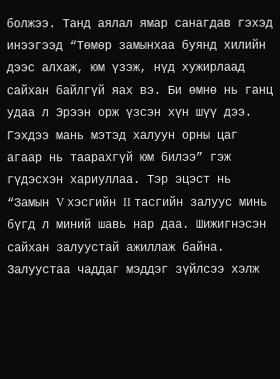болжээ. Танд аялал ямар санагдав гэхэд инээгээд “Төмөр замынхаа буянд хилийн дээс алхаж, юм үзэж, нүд хужирлаад сайхан байлгүй яах вэ. Би өмнө нь ганц удаа л Эрээн орж үзсэн хүн шүү дээ. Гэхдээ мань мэтэд халуун орны цаг агаар нь таарахгүй юм билээ” гэж гүдэсхэн хариуллаа. Тэр эцэст нь “Замын V хэсгийн II тасгийн залуус минь бүгд л миний шавь нар даа. Шижигнэсэн сайхан залуустай ажиллаж байна. Залуустаа чаддаг мэддэг зүйлсээ хэлж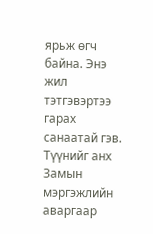ярьж өгч байна. Энэ жил тэтгэвэртээ гарах санаатай гэв. Түүнийг анх Замын мэргэжлийн аваргаар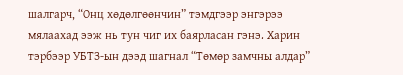шалгарч, “Онц хөдөлгөөнчин” тэмдгээр энгэрээ мялаахад ээж нь тун чиг их баярласан гэнэ. Харин тэрбээр УБТЗ-ын дээд шагнал “Төмөр замчны алдар”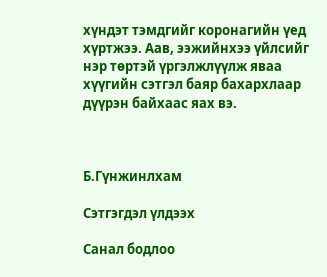хүндэт тэмдгийг коронагийн үед хүртжээ. Аав, ээжийнхээ үйлсийг нэр төртэй үргэлжлүүлж яваа хүүгийн сэтгэл баяр бахархлаар дүүрэн байхаас яах вэ.



Б.Гүнжинлхам

Сэтгэгдэл үлдээх

Санал бодлоо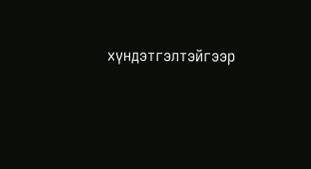хүндэтгэлтэйгээр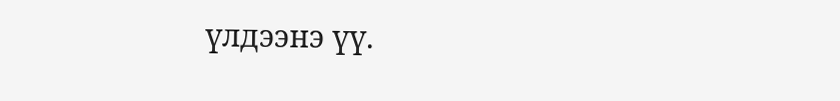үлдээнэ үү.